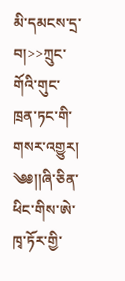མི་དམངས་དྲ་བ།>>ཀྲུང་གོའི་གུང་ཁྲན་ཏང་གི་གསར་འགྱུར།
༄༅།།ཞི་ཅིན་ཕིང་གིས་ཨེ་ཁྭ་ཏོར་གྱི་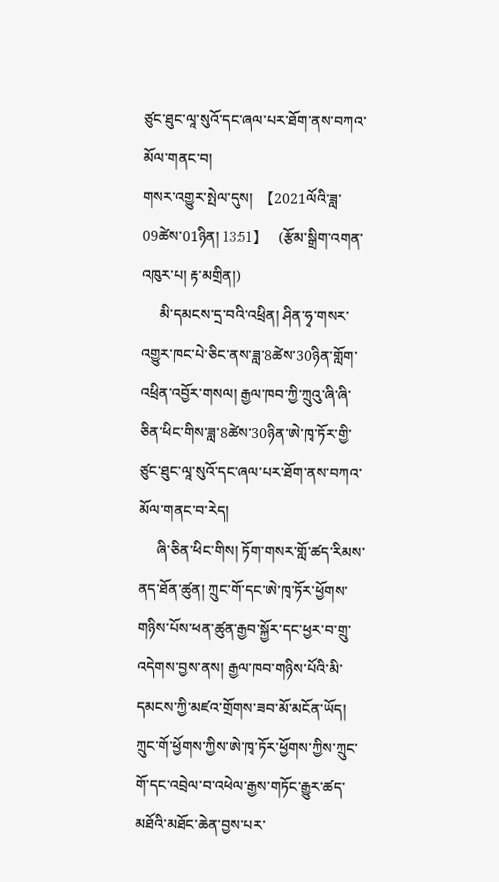ཙུང་ཐུང་ལཱ་སུའོ་དང་ཞལ་པར་ཐོག་ནས་བཀའ་མོལ་གནང་བ།
གསར་འགྱུར་སྤེལ་དུས།  【2021ལོའི་ཟླ་ 09ཚེས་01ཉིན། 13:51】   (རྩོམ་སྒྲིག་འགན་འཁུར་པ། རྟ་མགྲིན།)
     མི་དམངས་དྲ་བའི་འཕྲིན། ཤིན་ཧྭ་གསར་འགྱུར་ཁང་པེ་ཅིང་ནས་ཟླ་8ཚེས་30ཉིན་གློག་འཕྲིན་འབྱོར་གསལ། རྒྱལ་ཁབ་ཀྱི་ཀྲུའུ་ཞི་ཞི་ཅིན་ཕིང་གིས་ཟླ་8ཚེས་30ཉིན་ཨེ་ཁྭ་ཏོར་གྱི་ཙུང་ཐུང་ལཱ་སུའོ་དང་ཞལ་པར་ཐོག་ནས་བཀའ་མོལ་གནང་བ་རེད།
     ཞི་ཅིན་ཕིང་གིས། ཏོག་གསར་གློ་ཚད་རིམས་ནད་ཐོན་ཚུན། ཀྲུང་གོ་དང་ཨེ་ཁྭ་ཏོར་ཕྱོགས་གཉིས་པོས་ཕན་ཚུན་རྒྱབ་སྐྱོར་དང་ཕྱར་བ་གྲུ་འདེགས་བྱས་ནས། རྒྱལ་ཁབ་གཉིས་པོའི་མི་དམངས་ཀྱི་མཛའ་གྲོགས་ཟབ་མོ་མངོན་ཡོད། ཀྲུང་གོ་ཕྱོགས་ཀྱིས་ཨེ་ཁྭ་ཏོར་ཕྱོགས་ཀྱིས་ཀྲུང་གོ་དང་འབྲེལ་བ་འཕེལ་རྒྱས་གཏོང་རྒྱུར་ཚད་མཐོའི་མཐོང་ཆེན་བྱས་པར་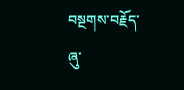བསྔགས་བརྗོད་ཞུ་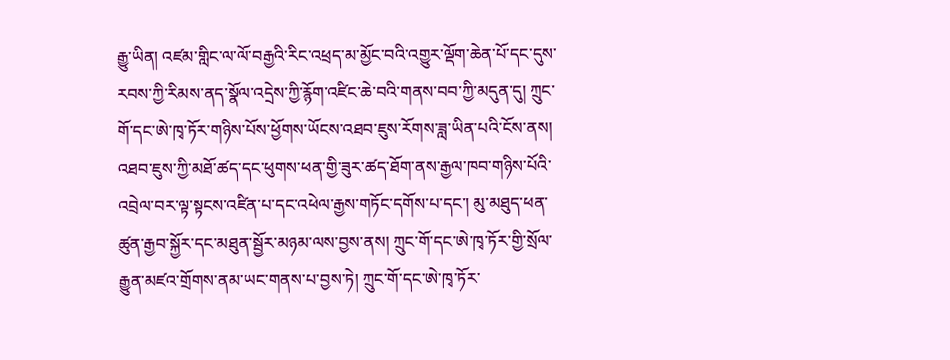རྒྱུ་ཡིན། འཛམ་གླིང་ལ་ལོ་བརྒྱའི་རིང་འཕྲད་མ་མྱོང་བའི་འགྱུར་ལྡོག་ཆེན་པོ་དང་དུས་རབས་ཀྱི་རིམས་ནད་སྣོལ་འདྲེས་ཀྱི་རྙོག་འཛིང་ཆེ་བའི་གནས་བབ་ཀྱི་མདུན་དུ། ཀྲུང་གོ་དང་ཨེ་ཁྭ་ཏོར་གཉིས་པོས་ཕྱོགས་ཡོངས་འཐབ་ཇུས་རོགས་ཟླ་ཡིན་པའི་ངོས་ནས། འཐབ་ཇུས་ཀྱི་མཐོ་ཚད་དང་ཕུགས་ཕན་གྱི་ཟུར་ཚད་ཐོག་ནས་རྒྱལ་ཁབ་གཉིས་པོའི་འབྲེལ་བར་ལྟ་སྟངས་འཛིན་པ་དང་འཕེལ་རྒྱས་གཏོང་དགོས་པ་དང་། མུ་མཐུད་ཕན་ཚུན་རྒྱབ་སྐྱོར་དང་མཐུན་སྦྱོར་མཉམ་ལས་བྱས་ནས། ཀྲུང་གོ་དང་ཨེ་ཁྭ་ཏོར་གྱི་སྲོལ་རྒྱུན་མཛའ་གྲོགས་ནམ་ཡང་གནས་པ་བྱས་ཏེ། ཀྲུང་གོ་དང་ཨེ་ཁྭ་ཏོར་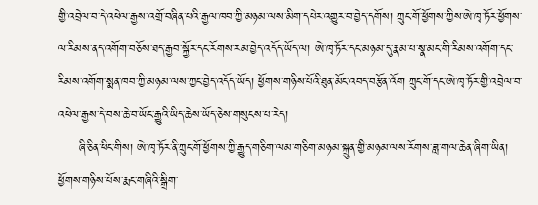གྱི་འབྲེལ་བ་དེ་འཕེལ་རྒྱས་འགྲོ་བཞིན་པའི་རྒྱལ་ཁབ་ཀྱི་མཉམ་ལས་མིག་དཔེར་འགྱུར་བ་བྱེད་དགོས། ཀྲུང་གོ་ཕྱོགས་ཀྱིས་ཨེ་ཁྭ་ཏོར་ཕྱོགས་ལ་རིམས་ནད་འགོག་བཅོས་ཐད་རྒྱབ་སྐྱོར་དང་རོགས་རམ་བྱེད་འདོད་ཡོད་ལ། ཨེ་ཁྭ་ཏོར་དང་མཉམ་དུ་རྣམ་པ་སྣ་མང་གི་རིམས་འགོག་དང་རིམས་འགོག་སྨན་ཁབ་ཀྱི་མཉམ་ལས་ཀྱང་བྱེད་འདོད་ཡོད། ཕྱོགས་གཉིས་པོའི་ཐུན་མོང་འབད་བརྩོན་འོག ཀྲུང་གོ་དང་ཨེ་ཁྭ་ཏོར་གྱི་འབྲེལ་བ་འཕེལ་རྒྱས་དེ་བས་ཆེ་བ་ཡོང་རྒྱུའི་ཡིད་ཆེས་ཡོད་ཅེས་གསུངས་པ་རེད།
     ཞི་ཅིན་ཕིང་གིས། ཨེ་ཁྭ་ཏོར་ནི་ཀྲུང་གོ་ཕྱོགས་ཀྱི་རྒྱུད་གཅིག་ལམ་གཅིག་མཉམ་སྐྲུན་གྱི་མཉམ་ལས་རོགས་ཟླ་གལ་ཆེན་ཞིག་ཡིན། ཕྱོགས་གཉིས་པོས་རྨང་གཞིའི་སྒྲིག་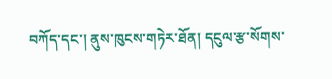བཀོད་དང་། ནུས་ཁུངས་གཏེར་ཐོན། དངུལ་རྩ་སོགས་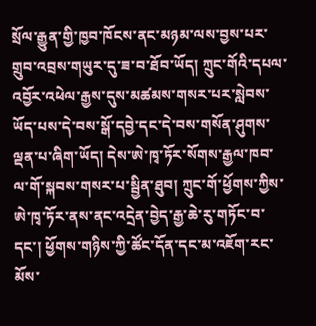སྲོལ་རྒྱུན་གྱི་ཁྱབ་ཁོངས་ནང་མཉམ་ལས་བྱས་པར་གྲུབ་འབྲས་གཡུར་དུ་ཟ་བ་ཐོབ་ཡོད། ཀྲུང་གོའི་དཔལ་འབྱོར་འཕེལ་རྒྱས་དུས་མཚམས་གསར་པར་སླེབས་ཡོད་པས་དེ་བས་སྒོ་དབྱེ་དང་དེ་བས་གསོན་ཤུགས་ལྡན་པ་ཞིག་ཡོད། དེས་ཨེ་ཁྭ་ཏོར་སོགས་རྒྱལ་ཁབ་ལ་གོ་སྐབས་གསར་པ་སྦྱིན་ཐུབ། ཀྲུང་གོ་ཕྱོགས་ཀྱིས་ཨེ་ཁྭ་ཏོར་ནས་ནང་འདྲེན་བྱེད་རྒྱ་ཆེ་རུ་གཏོང་བ་དང་། ཕྱོགས་གཉིས་ཀྱི་ཚོང་དོན་དང་མ་འཇོག་རང་མོས་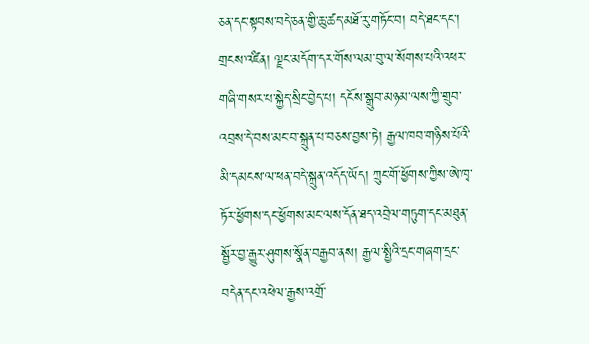ཅན་དང་སྟབས་བདེ་ཅན་གྱི་ཆུ་ཚད་མཐོ་རུ་གཏོང་བ། བདེ་ཐང་དང་། གྲངས་འཛིན། ལྗང་མདོག་དར་གོས་ལམ་བུ་ལ་སོགས་པའི་འཕར་གཞི་གསར་པ་སྐྱེད་སྲིང་བྱེད་པ། དངོས་སྒྲུབ་མཉམ་ལས་ཀྱི་གྲུབ་འབྲས་དེ་བས་མང་བ་སྐྲུན་པ་བཅས་བྱས་ཏེ། རྒྱལ་ཁབ་གཉིས་པོའི་མི་དམངས་ལ་ཕན་བདེ་སྐྲུན་འདོད་ཡོད། ཀྲུང་གོ་ཕྱོགས་ཀྱིས་ཨེ་ཁྭ་ཏོར་ཕྱོགས་དང་ཕྱོགས་མང་ལས་དོན་ཐད་འབྲེལ་གཏུག་དང་མཐུན་སྦྱོར་བྱ་རྒྱུར་ཤུགས་སྣོན་བརྒྱབ་ནས། རྒྱལ་སྤྱིའི་དྲང་གཞག་དྲང་བདེན་དང་འཕེལ་རྒྱས་འགྲོ་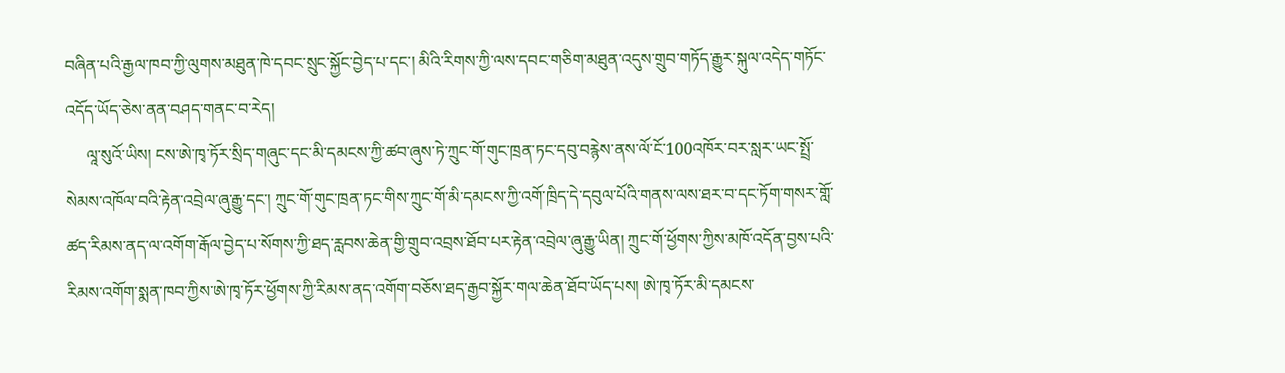བཞིན་པའི་རྒྱལ་ཁབ་ཀྱི་ལུགས་མཐུན་ཁེ་དབང་སྲུང་སྐྱོང་བྱེད་པ་དང་། མིའི་རིགས་ཀྱི་ལས་དབང་གཅིག་མཐུན་འདུས་གྲུབ་གཏོད་རྒྱུར་སྐུལ་འདེད་གཏོང་འདོད་ཡོད་ཅེས་ནན་བཤད་གནང་བ་རེད།
     ལཱ་སུའོ་ཡིས། ངས་ཨེ་ཁྭ་ཏོར་སྲིད་གཞུང་དང་མི་དམངས་ཀྱི་ཚབ་ཞུས་ཏེ་ཀྲུང་གོ་གུང་ཁྲན་ཏང་དབུ་བརྙེས་ནས་ལོ་ངོ་100འཁོར་བར་སླར་ཡང་སྤྲོ་སེམས་འཁོལ་བའི་རྟེན་འབྲེལ་ཞུ་རྒྱུ་དང་། ཀྲུང་གོ་གུང་ཁྲན་ཏང་གིས་ཀྲུང་གོ་མི་དམངས་ཀྱི་འགོ་ཁྲིད་དེ་དབུལ་པོའི་གནས་ལས་ཐར་བ་དང་ཏོག་གསར་གློ་ཚད་རིམས་ནད་ལ་འགོག་རྒོལ་བྱེད་པ་སོགས་ཀྱི་ཐད་རླབས་ཆེན་གྱི་གྲུབ་འབྲས་ཐོབ་པར་རྟེན་འབྲེལ་ཞུ་རྒྱུ་ཡིན། ཀྲུང་གོ་ཕྱོགས་ཀྱིས་མཁོ་འདོན་བྱས་པའི་རིམས་འགོག་སྨན་ཁབ་ཀྱིས་ཨེ་ཁྭ་ཏོར་ཕྱོགས་ཀྱི་རིམས་ནད་འགོག་བཅོས་ཐད་རྒྱབ་སྐྱོར་གལ་ཆེན་ཐོབ་ཡོད་པས། ཨེ་ཁྭ་ཏོར་མི་དམངས་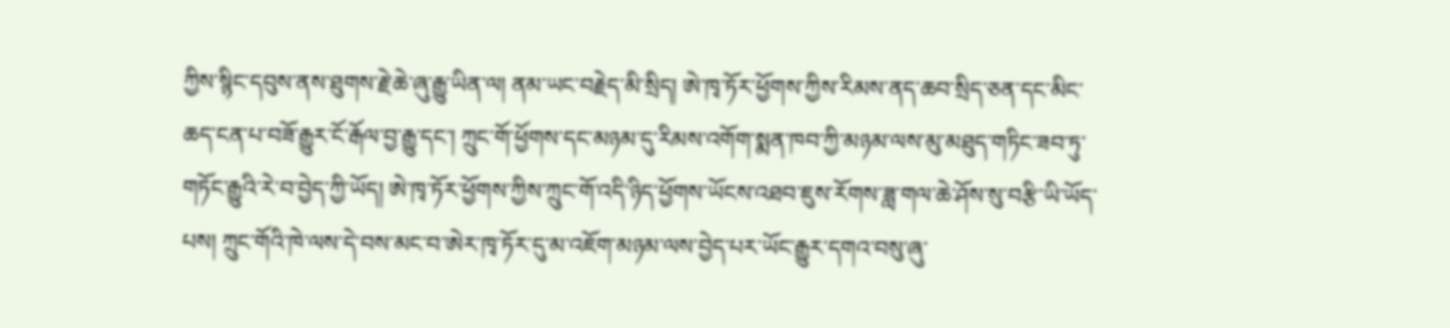ཀྱིས་སྙིང་དབུས་ནས་ཐུགས་རྗེ་ཆེ་ཞུ་རྒྱུ་ཡིན་ལ། ནམ་ཡང་བརྗེད་མི་སྲིད། ཨེ་ཁྭ་ཏོར་ཕྱོགས་ཀྱིས་རིམས་ནད་ཆབ་སྲིད་ཅན་དང་མིང་ཆད་ངན་པ་བཟོ་རྒྱུར་ངོ་རྒོལ་བྱ་རྒྱུ་དང་། ཀྲུང་གོ་ཕྱོགས་དང་མཉམ་དུ་རིམས་འགོག་སྨན་ཁབ་ཀྱི་མཉམ་ལས་མུ་མཐུད་གཏིང་ཟབ་ཏུ་གཏོང་རྒྱུའི་རེ་བ་བྱེད་ཀྱི་ཡོད། ཨེ་ཁྭ་ཏོར་ཕྱོགས་ཀྱིས་ཀྲུང་གོ་འདི་ཉིད་ཕྱོགས་ཡོངས་འཐབ་ཇུས་རོགས་ཟླ་གལ་ཆེ་ཤོས་སུ་བརྩི་ཡི་ཡོད་པས། ཀྲུང་གོའི་ཁེ་ལས་དེ་བས་མང་བ་ཨེར་ཁྭ་ཏོར་དུ་མ་འཇོག་མཉམ་ལས་བྱེད་པར་ཡོང་རྒྱུར་དགའ་བསུ་ཞུ་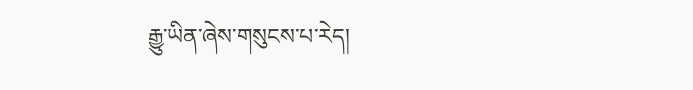རྒྱུ་ཡིན་ཞེས་གསུངས་པ་རེད།